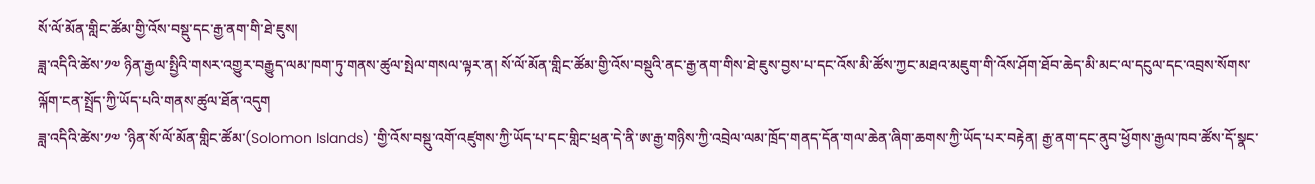སོ་ལོ་མོན་གླིང་ཚོམ་གྱི་འོས་བསྡུ་དང་རྒྱ་ནག་གི་ཐེ་ཇུས།
ཟླ་འདིའི་ཚེས་༡༧ ཉིན་རྒྱལ་སྤྱིའི་གསར་འགྱུར་བརྒྱུད་ལམ་ཁག་ཏུ་གནས་ཚུལ་སྤེལ་གསལ་ལྟར་ན། སོ་ལོ་མོན་གླིང་ཚོམ་གྱི་འོས་བསྡུའི་ནང་རྒྱ་ནག་གིས་ཐེ་ཇུས་བྱས་པ་དང་འོས་མི་ཚོས་ཀྱང་མཐའ་མཇུག་གི་འོས་ཤོག་ཐོབ་ཆེད་མི་མང་ལ་དངུལ་དང་འབྲས་སོགས་ལྐོག་ངན་སྤྲོད་ཀྱི་ཡོད་པའི་གནས་ཚུལ་ཐོན་འདུག
ཟླ་འདིའི་ཚེས་༡༧ ་ཉིན་སོ་ལོ་མོན་གླིང་ཚོམ་(Solomon Islands) ་གྱི་འོས་བསྡུ་འགོ་འཛུགས་ཀྱི་ཡོད་པ་དང་གླིང་ཕྲན་དེ་ནི་ཨ་རྒྱ་གཉིས་ཀྱི་འབྲེལ་ལམ་ཁྲོད་གནད་དོན་གལ་ཆེན་ཞིག་ཆགས་ཀྱི་ཡོད་པར་བརྟེན། རྒྱ་ནག་དང་ནུབ་ཕྱོགས་རྒྱལ་ཁབ་ཚོས་དོ་སྣང་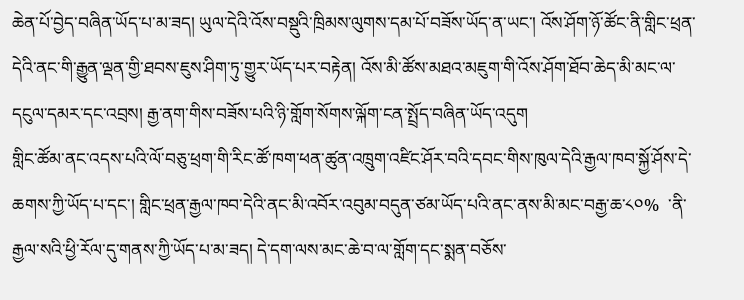ཆེན་པོ་བྱེད་བཞིན་ཡོད་པ་མ་ཟད། ཡུལ་དེའི་འོས་བསྡུའི་ཁྲིམས་ལུགས་དམ་པོ་བཟོས་ཡོད་ན་ཡང་། འོས་ཤོག་ཉོ་ཚོང་ནི་གླིང་ཕྲན་དེའི་ནང་གི་རྒྱུན་ལྡན་གྱི་ཐབས་ཇུས་ཤིག་ཏུ་གྱུར་ཡོད་པར་བརྟེན། འོས་མི་ཚོས་མཐའ་མཇུག་གི་འོས་ཤོག་ཐོབ་ཆེད་མི་མང་ལ་དངུལ་དམར་དང་འབྲས། རྒྱ་ནག་གིས་བཟོས་པའི་ཉི་གློག་སོགས་ལྐོག་ངན་སྤྲོད་བཞིན་ཡོད་འདུག
གླིང་ཚོམ་ནང་འདས་པའི་ལོ་བཅུ་ཕྲག་གི་རིང་ཚོ་ཁག་ཕན་ཚུན་འཁྲུག་འཛིང་ཤོར་བའི་དབང་གིས་ཁུལ་དེའི་རྒྱལ་ཁབ་སྐྱོ་ཤོས་དེ་ཆགས་ཀྱི་ཡོད་པ་དང་། གླིང་ཕྲན་རྒྱལ་ཁབ་དེའི་ནང་མི་འབོར་འབུམ་བདུན་ཙམ་ཡོད་པའི་ནང་ནས་མི་མང་བརྒྱ་ཆ་༨༠%  ་ནི་རྒྱལ་སའི་ཕྱི་རོལ་དུ་གནས་ཀྱི་ཡོད་པ་མ་ཟད། དེ་དག་ལས་མང་ཆེ་བ་ལ་གློག་དང་སྨན་བཅོས་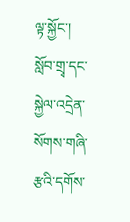ལྟ་སྐྱོང་། སློབ་གྲྭ་དང་སྐྱེལ་འདྲེན་སོགས་གཞི་རྩའི་དགོས་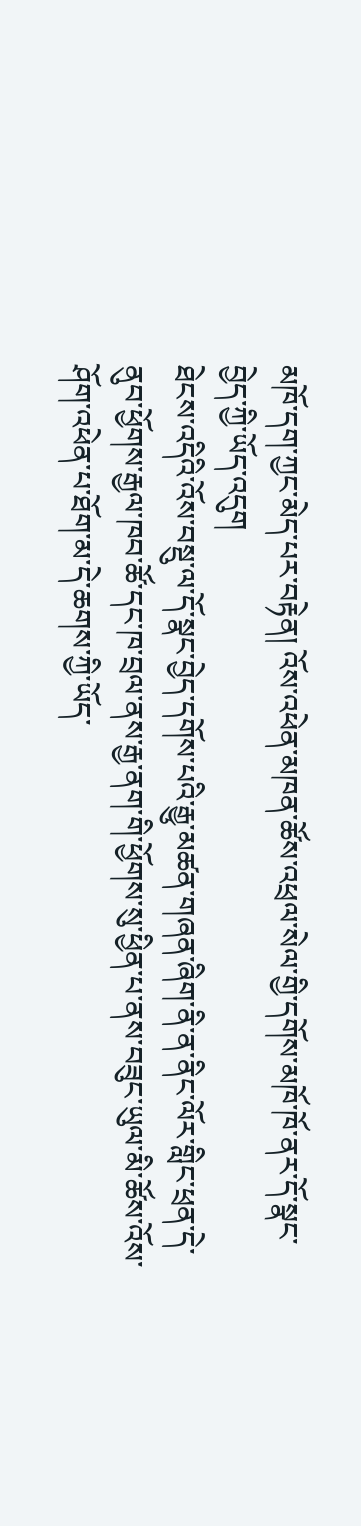མཁོ་དག་ཀྱང་མེད་པར་བརྟེན། འོས་འཕེན་མཁན་ཚོས་འཕྲལ་སེལ་གྱི་དགོས་མཁོ་ཁོ་ནར་དོ་སྣང་བྱེད་ཀྱི་ཡོད་འདུག
ཐེངས་འདིའི་འོས་བསྡུ་ལ་དོ་སྣང་བྱེད་དགོས་པའི་རྒྱུ་མཚན་གཞན་ཞིག་ནི་ན་ནིང་ལོར་གླིང་ཕྲན་དེ་ནུབ་ཕྱོགས་རྒྱལ་ཁབ་ཚོ་དང་ཁ་བྲལ་ནས་རྒྱ་ནག་གི་ཕྱོགས་སུ་ཕྱིན་པ་ནས་བཟུང་ཡུལ་མི་ཚོས་འོས་ཤོག་འཕེན་པ་ཐོག་མ་དེ་ཆགས་ཀྱི་ཡོད་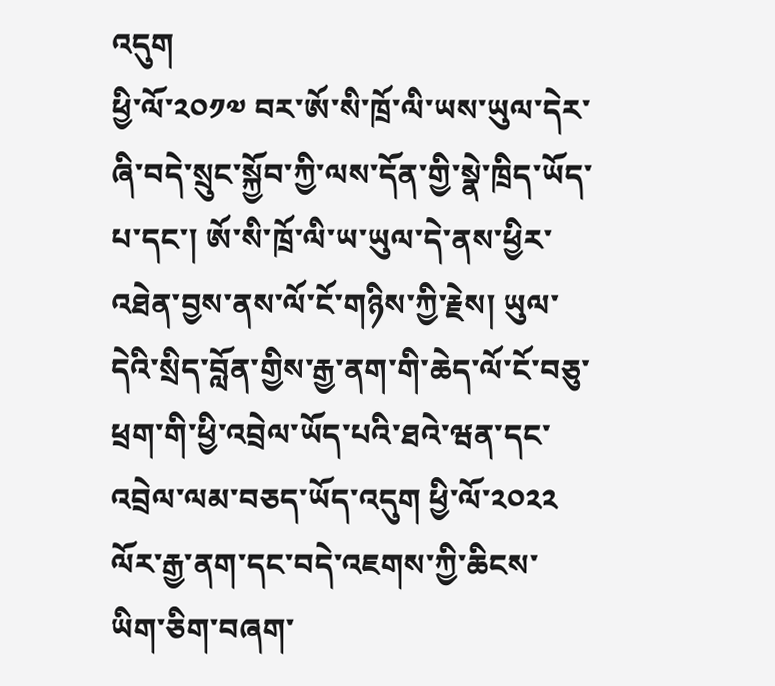འདུག
ཕྱི་ལོ་༢༠༡༧ བར་ཨོ་སི་ཁྲོ་ལི་ཡས་ཡུལ་དེར་ཞི་བདེ་སྲུང་སྐྱོབ་ཀྱི་ལས་དོན་གྱི་སྣེ་ཁྲིད་ཡོད་པ་དང་། ཨོ་སི་ཁྲོ་ལི་ཡ་ཡུལ་དེ་ནས་ཕྱིར་འཐེན་བྱས་ནས་ལོ་ངོ་གཉིས་ཀྱི་རྗེས། ཡུལ་དེའི་སྲིད་བློན་གྱིས་རྒྱ་ནག་གི་ཆེད་ལོ་ངོ་བཅུ་ཕྲག་གི་ཕྱི་འབྲེལ་ཡོད་པའི་ཐའེ་ཝན་དང་འབྲེལ་ལམ་བཅད་ཡོད་འདུག ཕྱི་ལོ་༢༠༢༢ ལོར་རྒྱ་ནག་དང་བདེ་འཇགས་ཀྱི་ཆིངས་ཡིག་ཅིག་བཞག་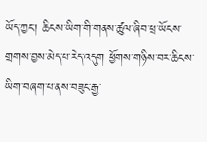ཡོད་ཀྱང་། ཆིངས་ཡིག་གི་གནས་ཚུལ་ཞིབ་ཕྲ་ཡོངས་གྲགས་བྱས་མེད་པ་རེད་འདུག ཕྱོགས་གཉིས་བར་ཆིངས་ཡིག་བཞག་པ་ནས་བཟུང་རྒྱ་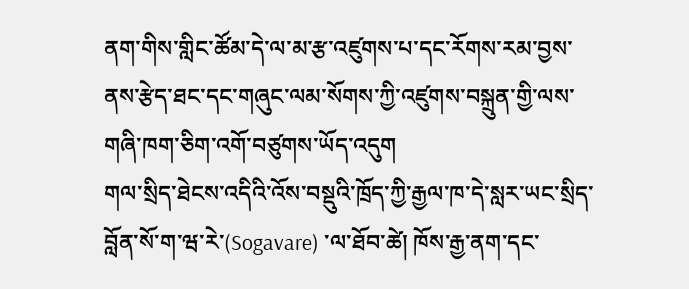ནག་གིས་གླིང་ཚོམ་དེ་ལ་མ་རྩ་འཛུགས་པ་དང་རོགས་རམ་བྱས་ནས་རྩེད་ཐང་དང་གཞུང་ལམ་སོགས་ཀྱི་འཛུགས་བསྐྲུན་གྱི་ལས་གཞི་ཁག་ཅིག་འགོ་བཙུགས་ཡོད་འདུག
གལ་སྲིད་ཐེངས་འདིའི་འོས་བསྡུའི་ཁྲོད་ཀྱི་རྒྱལ་ཁ་དེ་སླར་ཡང་སྲིད་བློན་སོ་ག་ཝ་རེ་(Sogavare) ་ལ་ཐོབ་ཚེ། ཁོས་རྒྱ་ནག་དང་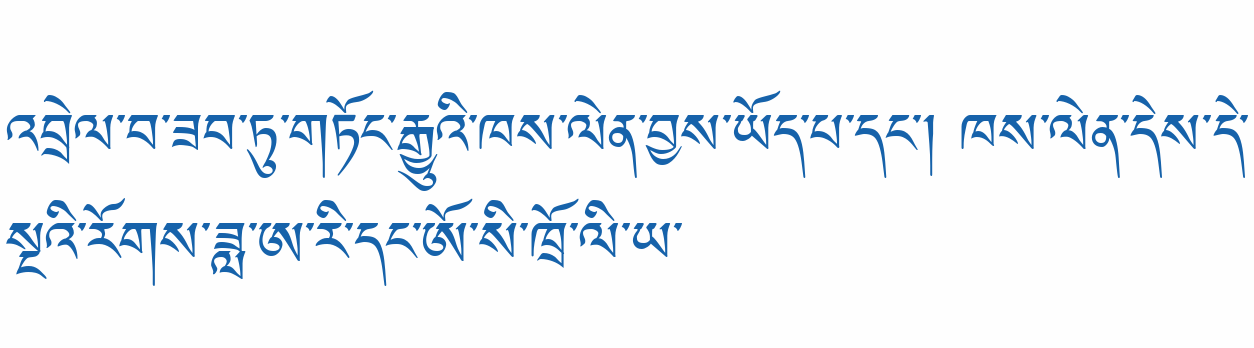འབྲེལ་བ་ཟབ་ཏུ་གཏོང་རྒྱུའི་ཁས་ལེན་བྱས་ཡོད་པ་དང་། ཁས་ལེན་དེས་དེ་སྔའི་རོགས་ཟླ་ཨ་རི་དང་ཨོ་སི་ཁྲོ་ལི་ཡ་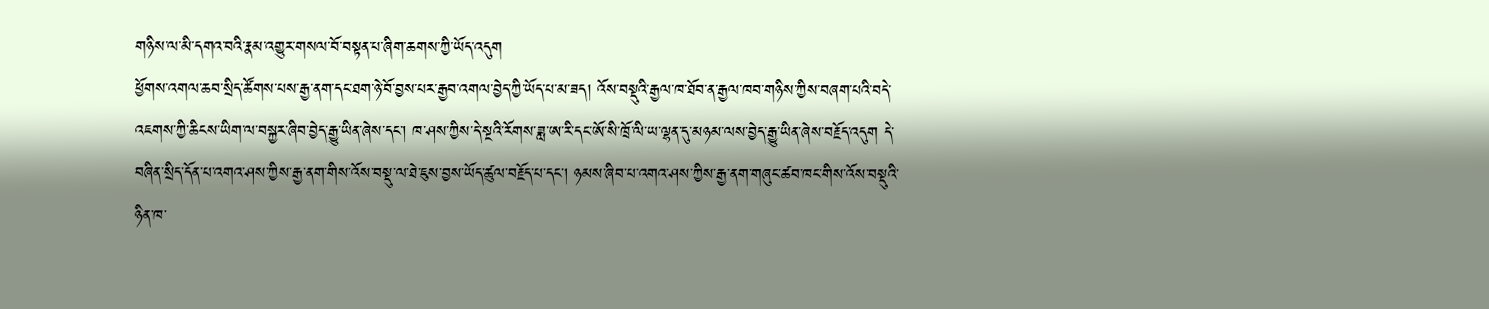གཉིས་ལ་མི་དགའ་བའི་རྣམ་འགྱུར་གསལ་བོ་བསྟན་པ་ཞིག་ཆགས་ཀྱི་ཡོད་འདུག
ཕྱོགས་འགལ་ཆབ་སྲིད་ཚོགས་པས་རྒྱ་ནག་དང་ཐག་ཉེ་བོ་བྱས་པར་རྒྱབ་འགལ་བྱེད་ཀྱི་ཡོད་པ་མ་ཟད། འོས་བསྡུའི་རྒྱལ་ཁ་ཐོབ་ན་རྒྱལ་ཁབ་གཉིས་ཀྱིས་བཞག་པའི་བདེ་འཇགས་ཀྱི་ཆིངས་ཡིག་ལ་བསྐྱར་ཞིབ་བྱེད་རྒྱུ་ཡིན་ཞེས་དང་། ཁ་ཤས་ཀྱིས་དེ་སྔའི་རོགས་ཟླ་ཨ་རི་དང་ཨོ་སི་ཁྲོ་ལི་ཡ་ལྷན་དུ་མཉམ་ལས་བྱེད་རྒྱུ་ཡིན་ཞེས་བརྗོད་འདུག དེ་བཞིན་སྲིད་དོན་པ་འགའ་ཤས་ཀྱིས་རྒྱ་ནག་གིས་འོས་བསྡུ་ལ་ཐེ་ཇུས་བྱས་ཡོད་ཚུལ་བརྗོད་པ་དང་། ཉམས་ཞིབ་པ་འགའ་ཤས་ཀྱིས་རྒྱ་ནག་གཞུང་ཚབ་ཁང་གིས་འོས་བསྡུའི་ཉིན་ཁ་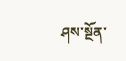ཤས་སྔོན་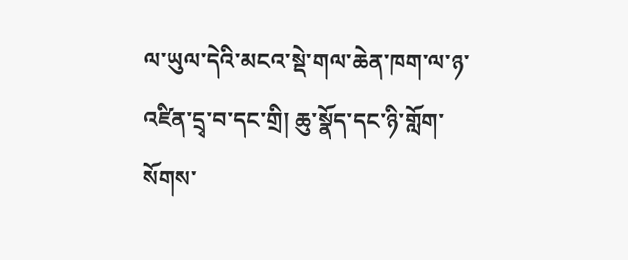ལ་ཡུལ་དེའི་མངའ་སྡེ་གལ་ཆེན་ཁག་ལ་ཉ་འཛིན་དྲྭ་བ་དང་གྲི། ཆུ་སྣོད་དང་ཉི་གློག་སོགས་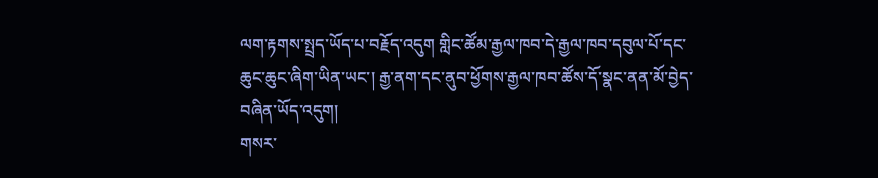ལག་རྟགས་སྤྲད་ཡོད་པ་བརྗོད་འདུག གླིང་ཚོམ་རྒྱལ་ཁབ་དེ་རྒྱལ་ཁབ་དབུལ་པོ་དང་ཆུང་ཆུང་ཞིག་ཡིན་ཡང་། རྒྱ་ནག་དང་ནུབ་ཕྱོགས་རྒྱལ་ཁབ་ཚོས་དོ་སྣང་ནན་མོ་བྱེད་བཞིན་ཡོད་འདུག།
གསར་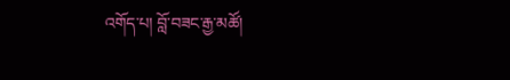འགོད་པ། བློ་བཟང་རྒྱ་མཚོ།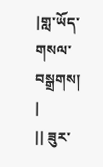|གླ་ཡོད་གསལ་བསྒྲགས། |
|| ཟུར་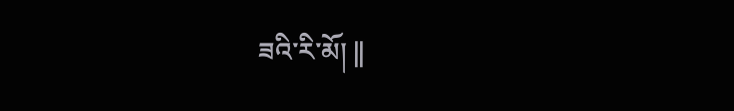ཟའི་རི་མོ། ||